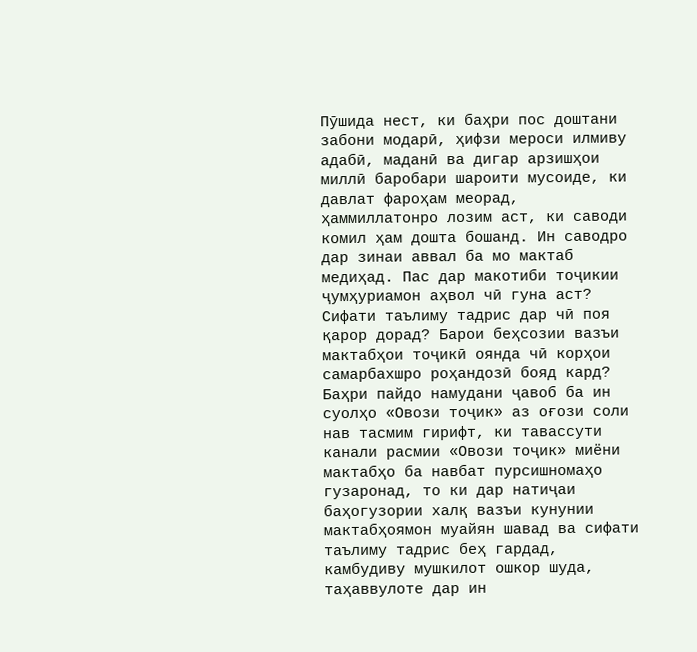Пӯшида нест, ки баҳри пос доштани забони модарӣ, ҳифзи мероси илмиву адабӣ, маданӣ ва дигар арзишҳои миллӣ баробари шароити мусоиде, ки давлат фароҳам меорад, ҳаммиллатонро лозим аст, ки саводи комил ҳам дошта бошанд. Ин саводро дар зинаи аввал ба мо мактаб медиҳад. Пас дар макотиби тоҷикии ҷумҳуриамон аҳвол чӣ гуна аст? Сифати таълиму тадрис дар чӣ поя қарор дорад? Барои беҳсозии вазъи мактабҳои тоҷикӣ оянда чӣ корҳои самарбахшро роҳандозӣ бояд кард?
Баҳри пайдо намудани ҷавоб ба ин суолҳо «Овози тоҷик» аз оғози соли нав тасмим гирифт, ки тавассути канали расмии «Овози тоҷик» миёни мактабҳо ба навбат пурсишномаҳо гузаронад, то ки дар натиҷаи баҳогузории халқ вазъи кунунии мактабҳоямон муайян шавад ва сифати таълиму тадрис беҳ гардад, камбудиву мушкилот ошкор шуда, таҳаввулоте дар ин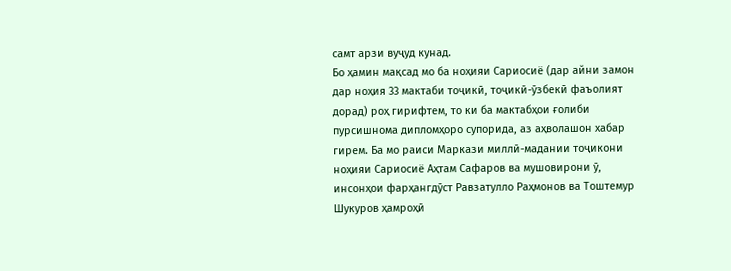самт арзи вуҷуд кунад.
Бо ҳамин мақсад мо ба ноҳияи Сариосиё (дар айни замон дар ноҳия 33 мактаби тоҷикӣ, тоҷикӣ-ӯзбекӣ фаъолият дорад) роҳ гирифтем, то ки ба мактабҳои ғолиби пурсишнома дипломҳоро супорида, аз аҳволашон хабар гирем. Ба мо раиси Маркази миллӣ-мадании тоҷикони ноҳияи Сариосиё Аҳтам Сафаров ва мушовирони ӯ, инсонҳои фарҳангдӯст Равзатулло Раҳмонов ва Тоштемур Шукуров ҳамроҳӣ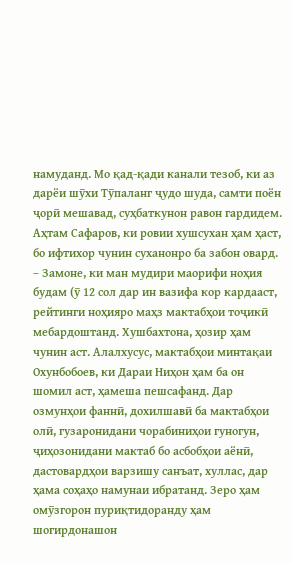намуданд. Мо қад-қади канали тезоб, ки аз дарёи шӯхи Тӯпаланг ҷудо шуда, самти поён ҷорӣ мешавад, суҳбаткунон равон гардидем. Аҳтам Сафаров, ки ровии хушсухан ҳам ҳаст, бо ифтихор чунин суханонро ба забон овард.
– Замоне, ки ман мудири маорифи ноҳия будам (ӯ 12 сол дар ин вазифа кор кардааст, рейтинги ноҳияро маҳз мактабҳои тоҷикӣ мебардоштанд. Хушбахтона, ҳозир ҳам чунин аст. Алалхусус, мактабҳои минтақаи Охунбобоев, ки Дараи Ниҳон ҳам ба он шомил аст, ҳамеша пешсафанд. Дар озмунҳои фаннӣ, дохилшавӣ ба мактабҳои олӣ, гузаронидани чорабиниҳои гуногун, ҷиҳозонидани мактаб бо асбобҳои аёнӣ, дастовардҳои варзишу санъат, хуллас, дар ҳама соҳаҳо намунаи ибратанд. Зеро ҳам омӯзгорон пуриқтидоранду ҳам шогирдонашон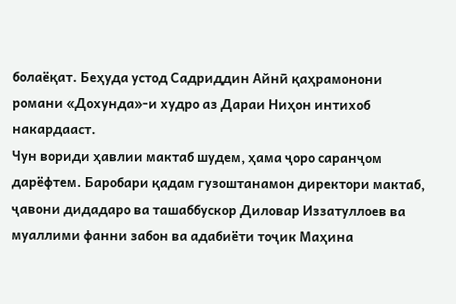болаёқат. Беҳуда устод Садриддин Айнӣ қаҳрамонони романи «Дохунда»-и худро аз Дараи Ниҳон интихоб накардааст.
Чун вориди ҳавлии мактаб шудем, ҳама ҷоро саранҷом дарёфтем. Баробари қадам гузоштанамон директори мактаб, ҷавони дидадаро ва ташаббускор Диловар Иззатуллоев ва муаллими фанни забон ва адабиёти тоҷик Маҳина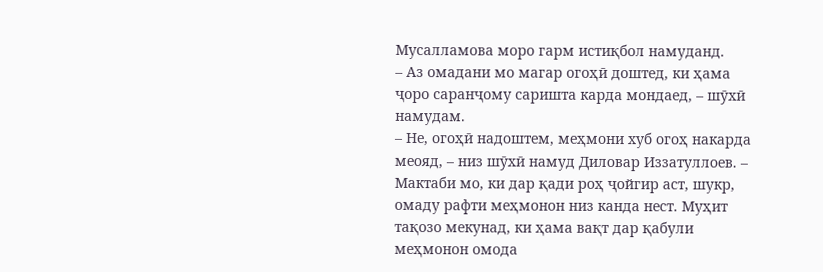Мусалламова моро гарм истиқбол намуданд.
– Аз омадани мо магар огоҳӣ доштед, ки ҳама ҷоро саранҷому саришта карда мондаед, – шӯхӣ намудам.
– Не, огоҳӣ надоштем, меҳмони хуб огоҳ накарда меояд, – низ шӯхӣ намуд Диловар Иззатуллоев. – Мактаби мо, ки дар қади роҳ ҷойгир аст, шукр, омаду рафти меҳмонон низ канда нест. Муҳит тақозо мекунад, ки ҳама вақт дар қабули меҳмонон омода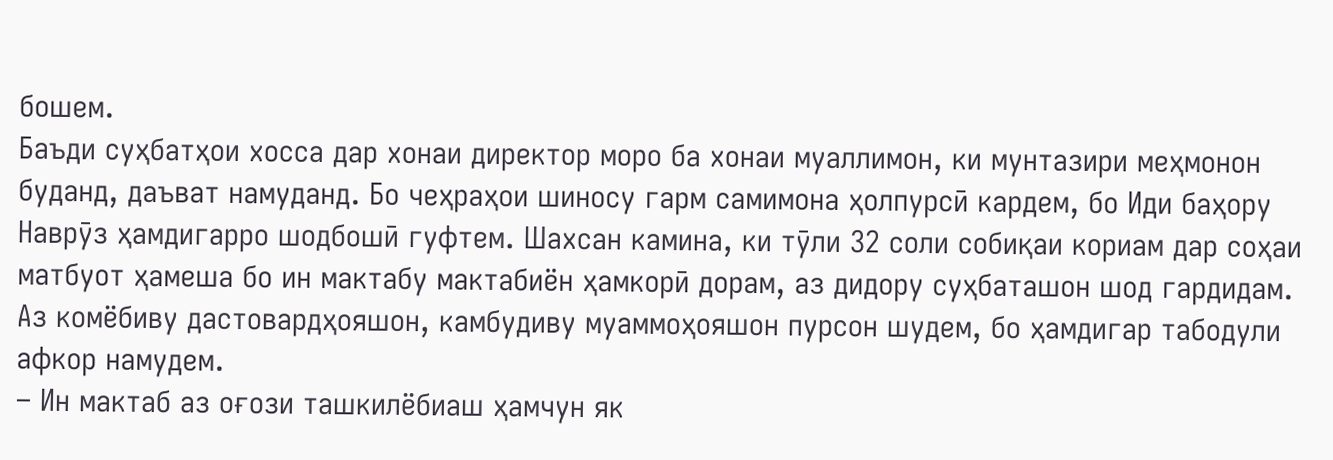бошем.
Баъди суҳбатҳои хосса дар хонаи директор моро ба хонаи муаллимон, ки мунтазири меҳмонон буданд, даъват намуданд. Бо чеҳраҳои шиносу гарм самимона ҳолпурсӣ кардем, бо Иди баҳору Наврӯз ҳамдигарро шодбошӣ гуфтем. Шахсан камина, ки тӯли 32 соли собиқаи кориам дар соҳаи матбуот ҳамеша бо ин мактабу мактабиён ҳамкорӣ дорам, аз дидору суҳбаташон шод гардидам. Аз комёбиву дастовардҳояшон, камбудиву муаммоҳояшон пурсон шудем, бо ҳамдигар табодули афкор намудем.
– Ин мактаб аз оғози ташкилёбиаш ҳамчун як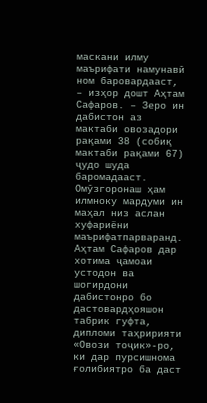маскани илму маърифати намунавӣ ном баровардааст, – изҳор дошт Аҳтам Сафаров. – Зеро ин дабистон аз мактаби овозадори рақами 38 (собиқ мактаби рақами 67) ҷудо шуда баромадааст. Омӯзгоронаш ҳам илмноку мардуми ин маҳал низ аслан хуфариёни маърифатпарваранд.
Аҳтам Сафаров дар хотима ҷамоаи устодон ва шогирдони дабистонро бо дастовардҳояшон табрик гуфта, дипломи таҳририяти «Овози тоҷик»-ро, ки дар пурсишнома ғолибиятро ба даст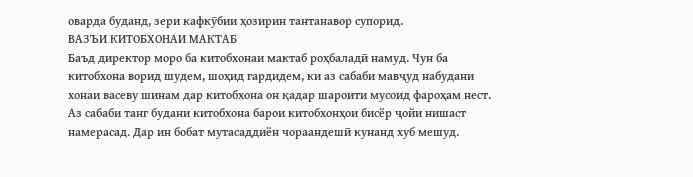оварда буданд, зери кафкӯбии ҳозирин тантанавор супорид.
ВАЗЪИ КИТОБХОНАИ МАКТАБ
Баъд директор моро ба китобхонаи мактаб роҳбаладӣ намуд. Чун ба китобхона ворид шудем, шоҳид гардидем, ки аз сабаби мавҷуд набудани хонаи васеву шинам дар китобхона он қадар шароити мусоид фароҳам нест. Аз сабаби танг будани китобхона барои китобхонҳои бисёр ҷойи нишаст намерасад. Дар ин бобат мутасаддиён чораандешӣ кунанд хуб мешуд.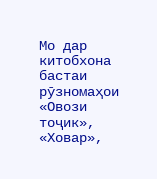Мо дар китобхона бастаи рӯзномаҳои «Овози тоҷик», «Ховар»,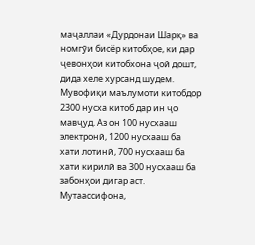маҷаллаи «Дурдонаи Шарқ» ва номгӯи бисёр китобҳое, ки дар ҷевонҳои китобхона ҷой дошт, дида хеле хурсанд шудем. Мувофиқи маълумоти китобдор 2300 нусха китоб дар ин ҷо мавҷуд. Аз он 100 нусхааш электронӣ, 1200 нусхааш ба хати лотинӣ, 700 нусхааш ба хати кирилӣ ва 300 нусхааш ба забонҳои дигар аст. Мутаассифона,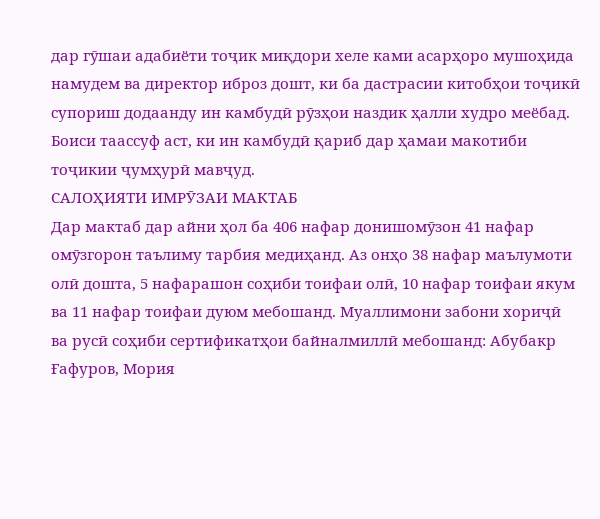дар гӯшаи адабиёти тоҷик миқдори хеле ками асарҳоро мушоҳида намудем ва директор иброз дошт, ки ба дастрасии китобҳои тоҷикӣ супориш додаанду ин камбудӣ рӯзҳои наздик ҳалли худро меёбад. Боиси таассуф аст, ки ин камбудӣ қариб дар ҳамаи макотиби тоҷикии ҷумҳурӣ мавҷуд.
САЛОҲИЯТИ ИМРӮЗАИ МАКТАБ
Дар мактаб дар айни ҳол ба 406 нафар донишомӯзон 41 нафар омӯзгорон таълиму тарбия медиҳанд. Аз онҳо 38 нафар маълумоти олӣ дошта, 5 нафарашон соҳиби тоифаи олӣ, 10 нафар тоифаи якум ва 11 нафар тоифаи дуюм мебошанд. Муаллимони забони хориҷӣ ва русӣ соҳиби сертификатҳои байналмиллӣ мебошанд: Абубакр Ғафуров, Мория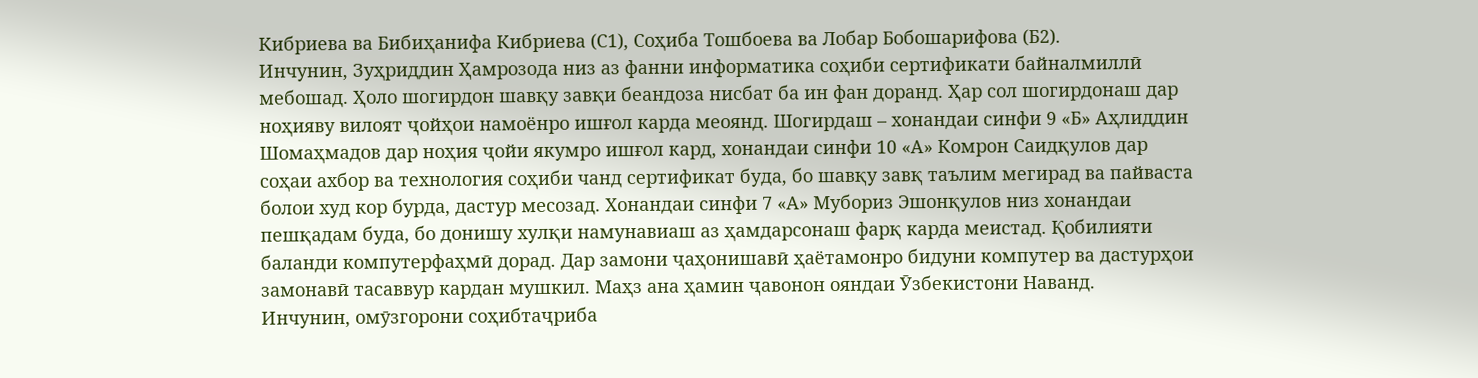Кибриева ва Бибиҳанифа Кибриева (С1), Соҳиба Тошбоева ва Лобар Бобошарифова (Б2).
Инчунин, Зуҳриддин Ҳамрозода низ аз фанни информатика соҳиби сертификати байналмиллӣ мебошад. Ҳоло шогирдон шавқу завқи беандоза нисбат ба ин фан доранд. Ҳар сол шогирдонаш дар ноҳияву вилоят ҷойҳои намоёнро ишғол карда меоянд. Шогирдаш – хонандаи синфи 9 «Б» Аҳлиддин Шомаҳмадов дар ноҳия ҷойи якумро ишғол кард, хонандаи синфи 10 «А» Комрон Саидқулов дар соҳаи ахбор ва технология соҳиби чанд сертификат буда, бо шавқу завқ таълим мегирад ва пайваста болои худ кор бурда, дастур месозад. Хонандаи синфи 7 «А» Мубориз Эшонқулов низ хонандаи пешқадам буда, бо донишу хулқи намунавиаш аз ҳамдарсонаш фарқ карда меистад. Қобилияти баланди компутерфаҳмӣ дорад. Дар замони ҷаҳонишавӣ ҳаётамонро бидуни компутер ва дастурҳои замонавӣ тасаввур кардан мушкил. Маҳз ана ҳамин ҷавонон ояндаи Ӯзбекистони Наванд.
Инчунин, омӯзгорони соҳибтаҷриба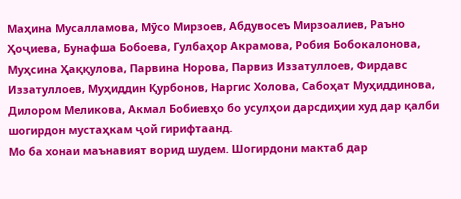Маҳина Мусалламова, Мӯсо Мирзоев, Абдувосеъ Мирзоалиев, Раъно Ҳоҷиева, Бунафша Бобоева, Гулбаҳор Акрамова, Робия Бобокалонова, Муҳсина Ҳаққулова, Парвина Норова, Парвиз Иззатуллоев, Фирдавс Иззатуллоев, Муҳиддин Қурбонов, Наргис Холова, Сабоҳат Муҳиддинова, Дилором Меликова, Акмал Бобиевҳо бо усулҳои дарсдиҳии худ дар қалби шогирдон мустаҳкам ҷой гирифтаанд.
Мо ба хонаи маънавият ворид шудем. Шогирдони мактаб дар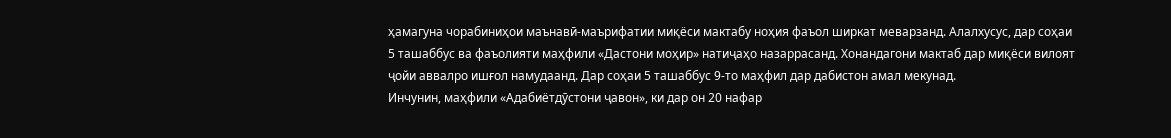ҳамагуна чорабиниҳои маънавӣ-маърифатии миқёси мактабу ноҳия фаъол ширкат меварзанд. Алалхусус, дар соҳаи 5 ташаббус ва фаъолияти маҳфили «Дастони моҳир» натиҷаҳо назаррасанд. Хонандагони мактаб дар миқёси вилоят ҷойи аввалро ишғол намудаанд. Дар соҳаи 5 ташаббус 9-то маҳфил дар дабистон амал мекунад.
Инчунин, маҳфили «Адабиётдӯстони ҷавон», ки дар он 20 нафар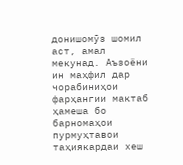донишомӯз шомил аст, амал мекунад. Аъзоёни ин маҳфил дар чорабиниҳои фарҳангии мактаб ҳамеша бо барномаҳои пурмуҳтавои таҳиякардаи хеш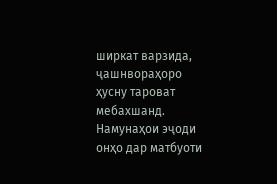ширкат варзида, ҷашнвораҳоро ҳусну тароват мебахшанд.
Намунаҳои эҷоди онҳо дар матбуоти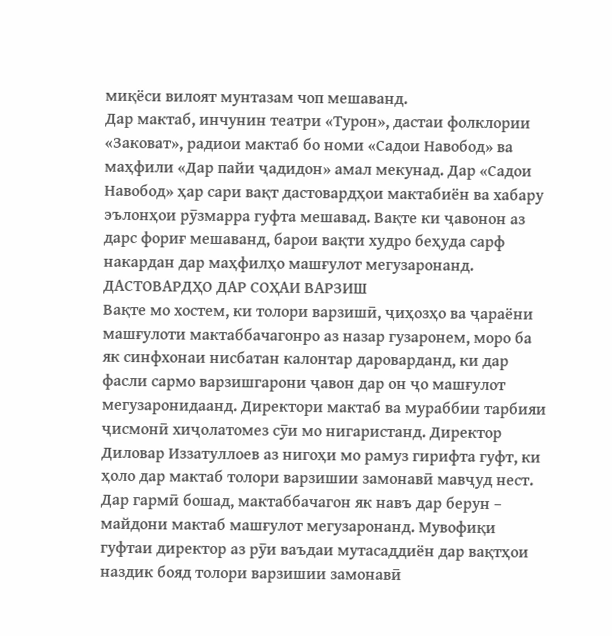миқёси вилоят мунтазам чоп мешаванд.
Дар мактаб, инчунин театри «Турон», дастаи фолклории «Заковат», радиои мактаб бо номи «Садои Навобод» ва маҳфили «Дар пайи ҷадидон» амал мекунад. Дар «Садои Навобод» ҳар сари вақт дастовардҳои мактабиён ва хабару эълонҳои рӯзмарра гуфта мешавад. Вақте ки ҷавонон аз дарс фориғ мешаванд, барои вақти худро беҳуда сарф накардан дар маҳфилҳо машғулот мегузаронанд.
ДАСТОВАРДҲО ДАР СОҲАИ ВАРЗИШ
Вақте мо хостем, ки толори варзишӣ, ҷиҳозҳо ва ҷараёни машғулоти мактаббачагонро аз назар гузаронем, моро ба як синфхонаи нисбатан калонтар дароварданд, ки дар фасли сармо варзишгарони ҷавон дар он ҷо машғулот мегузаронидаанд. Директори мактаб ва мураббии тарбияи ҷисмонӣ хиҷолатомез сӯи мо нигаристанд. Директор Диловар Иззатуллоев аз нигоҳи мо рамуз гирифта гуфт, ки ҳоло дар мактаб толори варзишии замонавӣ мавҷуд нест. Дар гармӣ бошад, мактаббачагон як навъ дар берун – майдони мактаб машғулот мегузаронанд. Мувофиқи гуфтаи директор аз рӯи ваъдаи мутасаддиён дар вақтҳои наздик бояд толори варзишии замонавӣ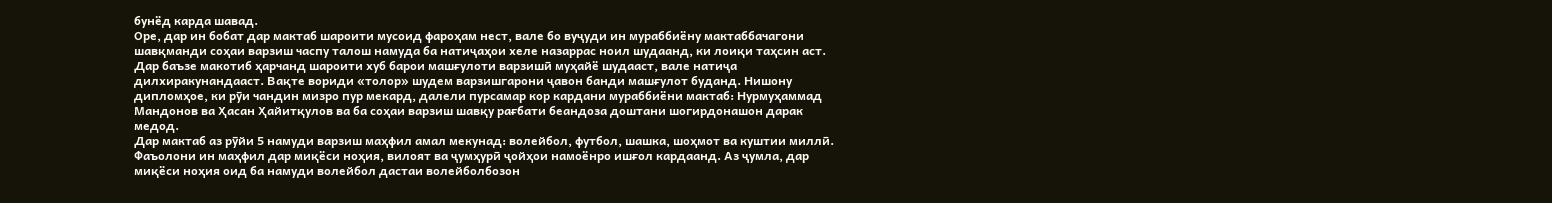бунёд карда шавад.
Оре, дар ин бобат дар мактаб шароити мусоид фароҳам нест, вале бо вуҷуди ин мураббиёну мактаббачагони шавқманди соҳаи варзиш часпу талош намуда ба натиҷаҳои хеле назаррас ноил шудаанд, ки лоиқи таҳсин аст. Дар баъзе макотиб ҳарчанд шароити хуб барои машғулоти варзишӣ муҳайё шудааст, вале натиҷа дилхиракунандааст. Вақте вориди «толор» шудем варзишгарони ҷавон банди машғулот буданд. Нишону дипломҳое, ки рӯи чандин мизро пур мекард, далели пурсамар кор кардани мураббиёни мактаб: Нурмуҳаммад Мандонов ва Ҳасан Ҳайитқулов ва ба соҳаи варзиш шавқу рағбати беандоза доштани шогирдонашон дарак медод.
Дар мактаб аз рӯйи 5 намуди варзиш маҳфил амал мекунад: волейбол, футбол, шашка, шоҳмот ва куштии миллӣ. Фаъолони ин маҳфил дар миқёси ноҳия, вилоят ва ҷумҳурӣ ҷойҳои намоёнро ишғол кардаанд. Аз ҷумла, дар миқёси ноҳия оид ба намуди волейбол дастаи волейболбозон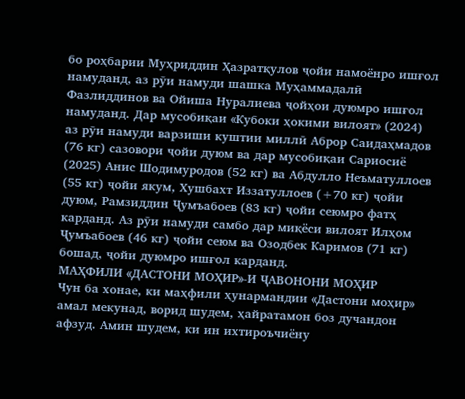бо роҳбарии Муҳриддин Ҳазратқулов ҷойи намоёнро ишғол намуданд, аз рӯи намуди шашка Муҳаммадалӣ Фазлиддинов ва Ойиша Нуралиева ҷойҳои дуюмро ишғол намуданд. Дар мусобиқаи «Кубоки ҳокими вилоят» (2024) аз рӯи намуди варзиши куштии миллӣ Аброр Саидаҳмадов (76 кг) сазовори ҷойи дуюм ва дар мусобиқаи Сариосиё (2025) Анис Шодимуродов (52 кг) ва Абдулло Неъматуллоев (55 кг) ҷойи якум, Хушбахт Иззатуллоев (+70 кг) ҷойи дуюм, Рамзиддин Ҷумъабоев (83 кг) ҷойи сеюмро фатҳ карданд. Аз рӯи намуди самбо дар миқёси вилоят Илҳом Ҷумъабоев (46 кг) ҷойи сеюм ва Озодбек Каримов (71 кг) бошад, ҷойи дуюмро ишғол карданд.
МАҲФИЛИ «ДАСТОНИ МОҲИР»-И ҶАВОНОНИ МОҲИР
Чун ба хонае, ки маҳфили ҳунармандии «Дастони моҳир» амал мекунад, ворид шудем, ҳайратамон боз дучандон афзуд. Амин шудем, ки ин ихтироъчиёну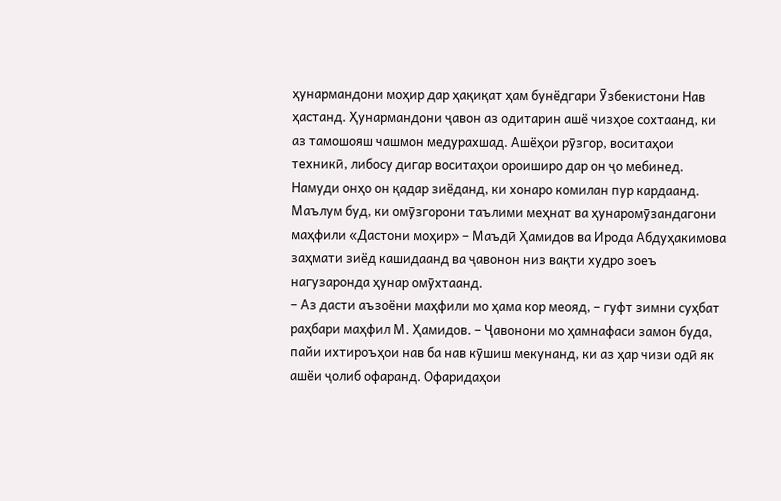ҳунармандони моҳир дар ҳақиқат ҳам бунёдгари Ӯзбекистони Нав ҳастанд. Ҳунармандони ҷавон аз одитарин ашё чизҳое сохтаанд, ки аз тамошояш чашмон медурахшад. Ашёҳои рӯзгор, воситаҳои техникӣ, либосу дигар воситаҳои ороиширо дар он ҷо мебинед. Намуди онҳо он қадар зиёданд, ки хонаро комилан пур кардаанд. Маълум буд, ки омӯзгорони таълими меҳнат ва ҳунаромӯзандагони маҳфили «Дастони моҳир» – Маъдӣ Ҳамидов ва Ирода Абдуҳакимова заҳмати зиёд кашидаанд ва ҷавонон низ вақти худро зоеъ нагузаронда ҳунар омӯхтаанд.
– Аз дасти аъзоёни маҳфили мо ҳама кор меояд, – гуфт зимни суҳбат раҳбари маҳфил М. Ҳамидов. – Ҷавонони мо ҳамнафаси замон буда, пайи ихтироъҳои нав ба нав кӯшиш мекунанд, ки аз ҳар чизи одӣ як ашёи ҷолиб офаранд. Офаридаҳои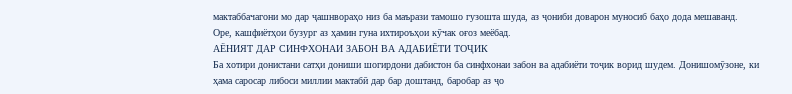мактаббачагони мо дар ҷашнвораҳо низ ба маърази тамошо гузошта шуда, аз ҷониби доварон муносиб баҳо дода мешаванд.
Оре, кашфиётҳои бузург аз ҳамин гуна ихтироъҳои кӯчак оғоз меёбад.
АЁНИЯТ ДАР СИНФХОНАИ ЗАБОН ВА АДАБИЁТИ ТОҶИК
Ба хотири донистани сатҳи дониши шогирдони дабистон ба синфхонаи забон ва адабиёти тоҷик ворид шудем. Донишомӯзоне, ки ҳама саросар либоси миллии мактабӣ дар бар доштанд, баробар аз ҷо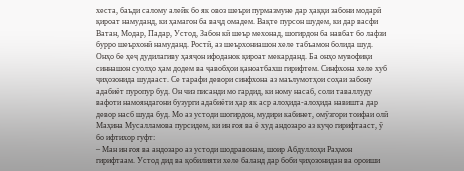хеста, баъди салому алейк бо як овоз шеъри пурмазмуне дар ҳаққи забони модарӣ қироат намуданд, ки ҳамагон ба ваҷд омадем. Вақте пурсон шудем, ки дар васфи Ватан, Модар, Падар, Устод, Забон кӣ шеър мехонад, шогирдон ба навбат бо лафзи бурро шеърхонӣ намуданд. Ростӣ, аз шеърхониашон хеле табъамон болида шуд. Онҳо бе ҳеҷ дудилагиву ҳаяҷон ифоданок қироат мекарданд. Ба онҳо мувофиқи синнашон суолҳо ҳам додем ва ҷавобҳои қаноатбахш гирифтем. Синфхона хеле хуб ҷиҳозонида шудааст. Се тарафи девори синфхона аз маълумотҳои соҳаи забону адабиёт пуропур буд. Он чиз писанди мо гардид, ки ному насаб, соли таваллуду вафоти намояндагони бузурги адабиёти ҳар як аср алоҳида-алоҳида навишта дар девор насб шуда буд. Мо аз устоди шогирдон, мудири кабинет, омӯзгори тоифаи олӣ Маҳина Мусалламова пурсидем, ки ин ғоя ва ё худ андозаро аз куҷо гирифтааст, ӯ бо ифтихор гуфт:
– Ман ин ғоя ва андозаро аз устоди шодравонам, шоир Абдуллоҳи Раҳмон гирифтаам. Устод дид ва қобилияти хеле баланд дар боби ҷиҳозонидан ва ороиши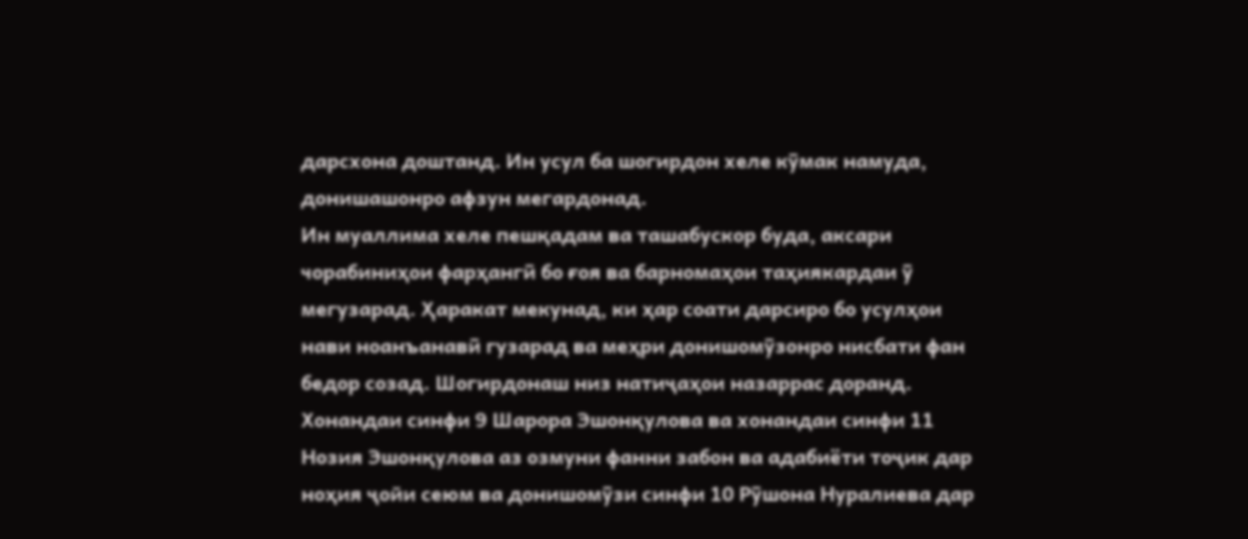дарсхона доштанд. Ин усул ба шогирдон хеле кӯмак намуда, донишашонро афзун мегардонад.
Ин муаллима хеле пешқадам ва ташабускор буда, аксари чорабиниҳои фарҳангӣ бо ғоя ва барномаҳои таҳиякардаи ӯ мегузарад. Ҳаракат мекунад, ки ҳар соати дарсиро бо усулҳои нави ноанъанавӣ гузарад ва меҳри донишомӯзонро нисбати фан бедор созад. Шогирдонаш низ натиҷаҳои назаррас доранд. Хонандаи синфи 9 Шарора Эшонқулова ва хонандаи синфи 11 Нозия Эшонқулова аз озмуни фанни забон ва адабиёти тоҷик дар ноҳия ҷойи сеюм ва донишомӯзи синфи 10 Рӯшона Нуралиева дар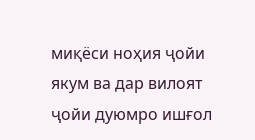миқёси ноҳия ҷойи якум ва дар вилоят ҷойи дуюмро ишғол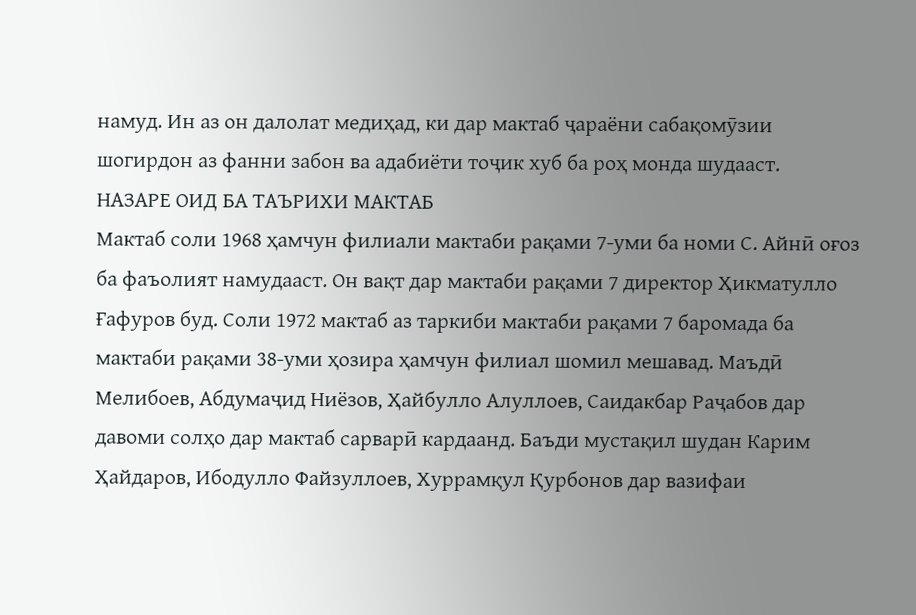намуд. Ин аз он далолат медиҳад, ки дар мактаб ҷараёни сабақомӯзии шогирдон аз фанни забон ва адабиёти тоҷик хуб ба роҳ монда шудааст.
НАЗАРЕ ОИД БА ТАЪРИХИ МАКТАБ
Мактаб соли 1968 ҳамчун филиали мактаби рақами 7-уми ба номи С. Айнӣ оғоз ба фаъолият намудааст. Он вақт дар мактаби рақами 7 директор Ҳикматулло Ғафуров буд. Соли 1972 мактаб аз таркиби мактаби рақами 7 баромада ба мактаби рақами 38-уми ҳозира ҳамчун филиал шомил мешавад. Маъдӣ Мелибоев, Абдумаҷид Ниёзов, Ҳайбулло Алуллоев, Саидакбар Раҷабов дар давоми солҳо дар мактаб сарварӣ кардаанд. Баъди мустақил шудан Карим Ҳайдаров, Ибодулло Файзуллоев, Хуррамқул Қурбонов дар вазифаи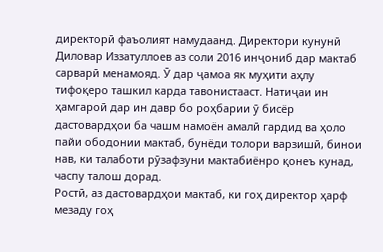директорӣ фаъолият намудаанд. Директори кунунӣ Диловар Иззатуллоев аз соли 2016 инҷониб дар мактаб сарварӣ менамояд. Ӯ дар ҷамоа як муҳити аҳлу тифоқеро ташкил карда тавонистааст. Натиҷаи ин ҳамгароӣ дар ин давр бо роҳбарии ӯ бисёр дастовардҳои ба чашм намоён амалӣ гардид ва ҳоло пайи ободонии мактаб, бунёди толори варзишӣ, бинои нав, ки талаботи рӯзафзуни мактабиёнро қонеъ кунад, часпу талош дорад.
Ростӣ, аз дастовардҳои мактаб, ки гоҳ директор ҳарф мезаду гоҳ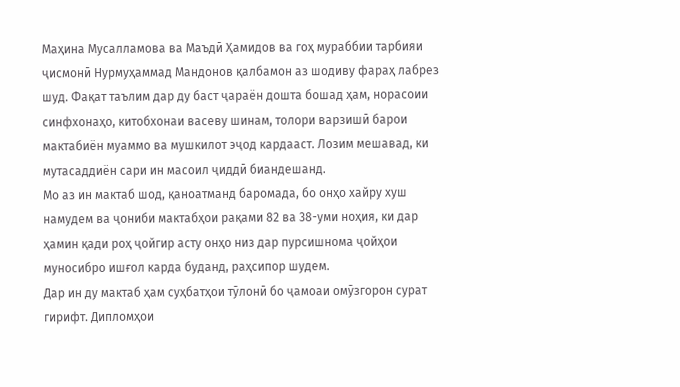Маҳина Мусалламова ва Маъдӣ Ҳамидов ва гоҳ мураббии тарбияи ҷисмонӣ Нурмуҳаммад Мандонов қалбамон аз шодиву фараҳ лабрез шуд. Фақат таълим дар ду баст ҷараён дошта бошад ҳам, норасоии синфхонаҳо, китобхонаи васеву шинам, толори варзишӣ барои мактабиён муаммо ва мушкилот эҷод кардааст. Лозим мешавад, ки мутасаддиён сари ин масоил ҷиддӣ биандешанд.
Мо аз ин мактаб шод, қаноатманд баромада, бо онҳо хайру хуш намудем ва ҷониби мактабҳои рақами 82 ва 38-уми ноҳия, ки дар ҳамин қади роҳ ҷойгир асту онҳо низ дар пурсишнома ҷойҳои муносибро ишғол карда буданд, раҳсипор шудем.
Дар ин ду мактаб ҳам суҳбатҳои тӯлонӣ бо ҷамоаи омӯзгорон сурат гирифт. Дипломҳои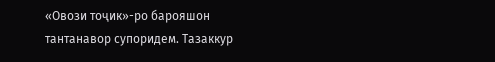«Овози тоҷик»-ро барояшон тантанавор супоридем. Тазаккур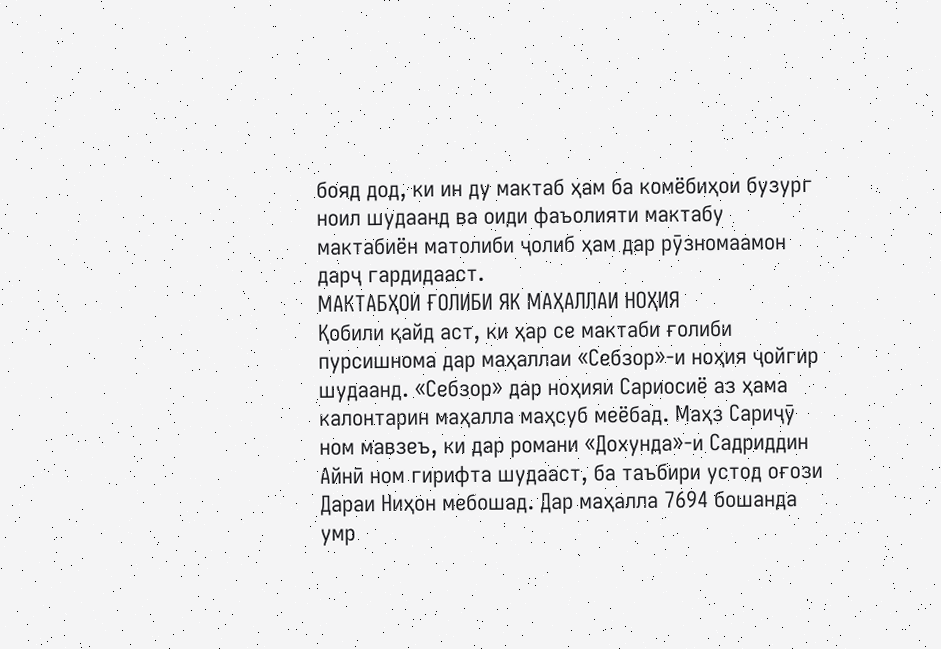бояд дод, ки ин ду мактаб ҳам ба комёбиҳои бузург ноил шудаанд ва оиди фаъолияти мактабу мактабиён матолиби ҷолиб ҳам дар рӯзномаамон дарҷ гардидааст.
МАКТАБҲОИ ҒОЛИБИ ЯК МАҲАЛЛАИ НОҲИЯ
Қобили қайд аст, ки ҳар се мактаби ғолиби пурсишнома дар маҳаллаи «Себзор»-и ноҳия ҷойгир шудаанд. «Себзор» дар ноҳияи Сариосиё аз ҳама калонтарин маҳалла маҳсуб меёбад. Маҳз Сариҷӯ ном мавзеъ, ки дар романи «Дохунда»-и Садриддин Айнӣ ном гирифта шудааст, ба таъбири устод оғози Дараи Ниҳон мебошад. Дар маҳалла 7694 бошанда умр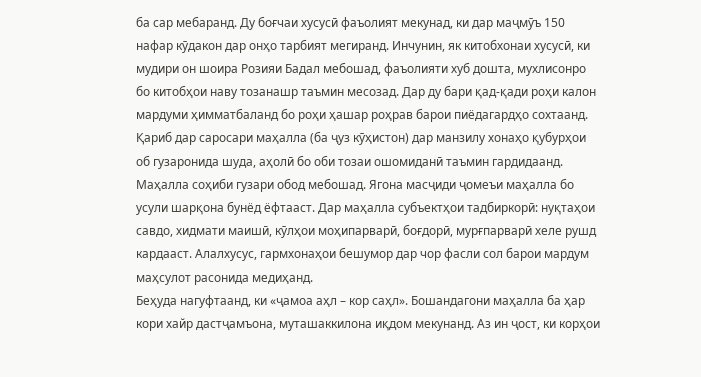ба сар мебаранд. Ду боғчаи хусусӣ фаъолият мекунад, ки дар маҷмӯъ 150 нафар кӯдакон дар онҳо тарбият мегиранд. Инчунин, як китобхонаи хусусӣ, ки мудири он шоира Розияи Бадал мебошад, фаъолияти хуб дошта, мухлисонро бо китобҳои наву тозанашр таъмин месозад. Дар ду бари қад-қади роҳи калон мардуми ҳимматбаланд бо роҳи ҳашар роҳрав барои пиёдагардҳо сохтаанд. Қариб дар саросари маҳалла (ба ҷуз кӯҳистон) дар манзилу хонаҳо қубурҳои об гузаронида шуда, аҳолӣ бо оби тозаи ошомиданӣ таъмин гардидаанд. Маҳалла соҳиби гузари обод мебошад. Ягона масҷиди ҷомеъи маҳалла бо усули шарқона бунёд ёфтааст. Дар маҳалла субъектҳои тадбиркорӣ: нуқтаҳои савдо, хидмати маишӣ, кӯлҳои моҳипарварӣ, боғдорӣ, мурғпарварӣ хеле рушд кардааст. Алалхусус, гармхонаҳои бешумор дар чор фасли сол барои мардум маҳсулот расонида медиҳанд.
Беҳуда нагуфтаанд, ки «ҷамоа аҳл – кор саҳл». Бошандагони маҳалла ба ҳар кори хайр дастҷамъона, муташаккилона иқдом мекунанд. Аз ин ҷост, ки корҳои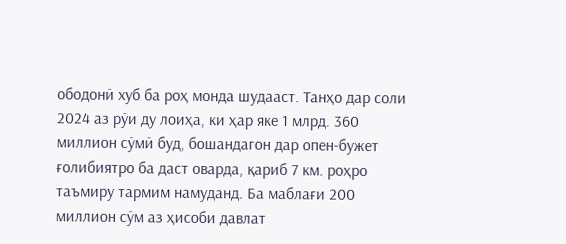ободонӣ хуб ба роҳ монда шудааст. Танҳо дар соли 2024 аз рӯи ду лоиҳа, ки ҳар яке 1 млрд. 360 миллион сӯмӣ буд, бошандагон дар опен-бужет ғолибиятро ба даст оварда, қариб 7 км. роҳро таъмиру тармим намуданд. Ба маблағи 200 миллион сӯм аз ҳисоби давлат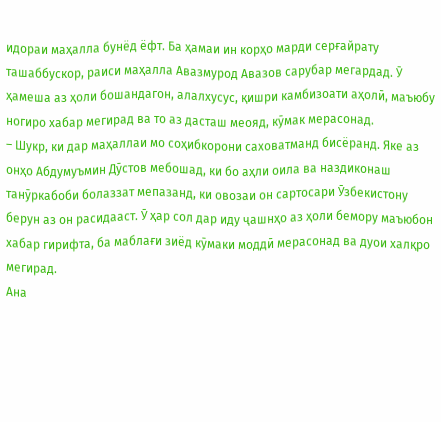идораи маҳалла бунёд ёфт. Ба ҳамаи ин корҳо марди серғайрату ташаббускор, раиси маҳалла Авазмурод Авазов сарубар мегардад. Ӯ ҳамеша аз ҳоли бошандагон, алалхусус, қишри камбизоати аҳолӣ, маъюбу ногиро хабар мегирад ва то аз дасташ меояд, кӯмак мерасонад.
– Шукр, ки дар маҳаллаи мо соҳибкорони саховатманд бисёранд. Яке аз онҳо Абдумуъмин Дӯстов мебошад, ки бо аҳли оила ва наздиконаш танӯркабоби болаззат мепазанд, ки овозаи он сартосари Ӯзбекистону берун аз он расидааст. Ӯ ҳар сол дар иду ҷашнҳо аз ҳоли бемору маъюбон хабар гирифта, ба маблағи зиёд кӯмаки моддӣ мерасонад ва дуои халқро мегирад.
Ана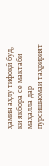ҳамин аҳлу тифоқӣ буд, ки якбора се мактаби маҳалла дар пурсишномаи таҳририят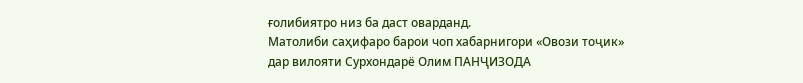ғолибиятро низ ба даст оварданд.
Матолиби саҳифаро барои чоп хабарнигори «Овози тоҷик» дар вилояти Сурхондарё Олим ПАНҶИЗОДА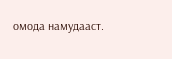омода намудааст.